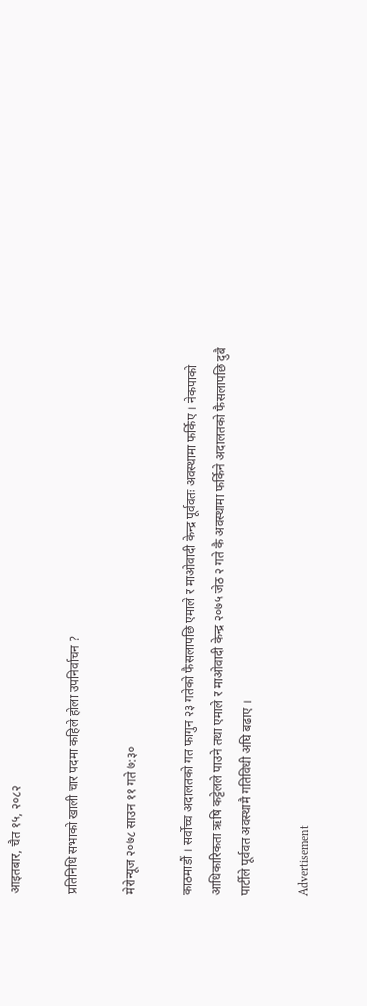आइतबार, चैत १५, २०८२

प्रतिनिधि सभाको खाली चार पदमा कहिले होला उपनिर्वाचन ?

मेरोन्यूज २०७८ साउन ११ गते ७:३०

काठमाडौं । सर्वोच्च अदालतको गत फागुन २३ गतेको फैसलापछि एमाले र माओवादी केन्द्र पूर्ववतः अवस्थामा फर्किए । नेकपाको आधिकारिकता ऋषि कट्टेलले पाउने तथा एमाले र माओवादी केन्द्र २०७५ जेठ २ गते कै अवस्थामा फर्किने अदालतको फैसलापछि दुबै पार्टीले पूर्ववत अवस्थामै गतिविधी अघि बढाए ।

Advertisement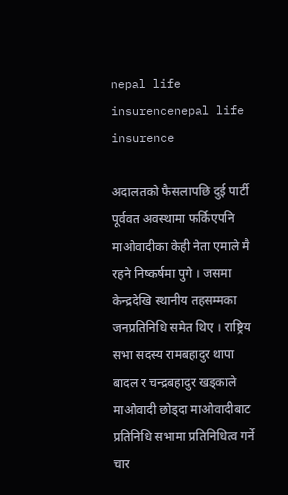nepal life insurencenepal life insurence

अदालतको फैसलापछि दुई पार्टी पूर्ववत अवस्थामा फर्किएपनि माओवादीका केही नेता एमाले मै रहने निष्कर्षमा पुगे । जसमा केन्द्रदेखि स्थानीय तहसम्मका जनप्रतिनिधि समेत थिए । राष्ट्रिय सभा सदस्य रामबहादुर थापा बादल र चन्द्रबहादुर खड्काले माओवादी छोड्दा माओवादीबाट प्रतिनिधि सभामा प्रतिनिधित्व गर्ने चार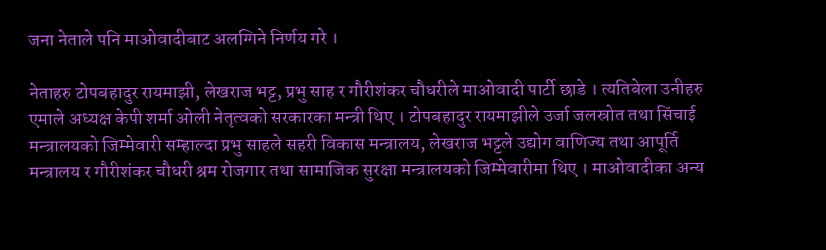जना नेताले पनि माओवादीबाट अलग्गिने निर्णय गरे ।

नेताहरु टोपबहादुर रायमाझी, लेखराज भट्ट, प्रभु साह र गौरीशंकर चौधरीले माओवादी पार्टी छाडे । त्यतिबेला उनीहरु एमाले अध्यक्ष केपी शर्मा ओली नेतृत्वको सरकारका मन्त्री थिए । टोपबहादुर रायमाझीले उर्जा जलस्रोत तथा सिंचाई मन्त्रालयको जिम्मेवारी सम्हाल्दा प्रभु साहले सहरी विकास मन्त्रालय, लेखराज भट्टले उद्योग वाणिज्य तथा आपूर्ति मन्त्रालय र गौरीशंकर चौधरी श्रम रोजगार तथा सामाजिक सुरक्षा मन्त्रालयको जिम्मेवारीमा थिए । माओवादीका अन्य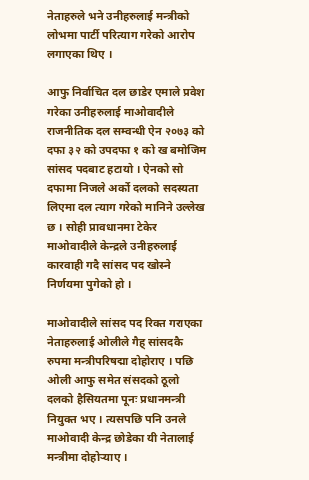नेताहरुले भने उनीहरुलाई मन्त्रीको लोभमा पार्टी परित्याग गरेको आरोप लगाएका थिए ।

आफु निर्वाचित दल छाडेर एमाले प्रवेश गरेका उनीहरुलाई माओवादीले राजनीतिक दल सम्वन्धी ऐन २०७३ को दफा ३२ को उपदफा १ को ख बमोजिम सांसद पदबाट हटायो । ऐनको सो दफामा निजले अर्को दलको सदस्यता लिएमा दल त्याग गरेको मानिने उल्लेख छ । सोही प्रावधानमा टेकेर माओवादीले केन्द्रले उनीहरुलाई कारवाही गदै सांसद पद खोस्ने निर्णयमा पुगेको हो ।

माओवादीले सांसद पद रिक्त गराएका नेताहरुलाई ओलीले गैह् सांसदकै रुपमा मन्त्रीपरिषद्मा दोहोराए । पछि ओली आफु समेत संसदको ठूलो दलको हैसियतमा पूनः प्रधानमन्त्री नियुक्त भए । त्यसपछि पनि उनले माओवादी केन्द्र छोडेका यी नेतालाई मन्त्रीमा दोहोर्‍याए ।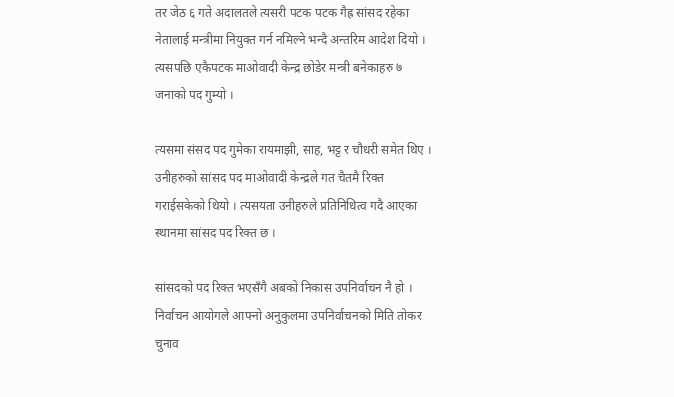तर जेठ ६ गते अदालतले त्यसरी पटक पटक गैह्र सांसद रहेका नेतालाई मन्त्रीमा नियुक्त गर्न नमिल्ने भन्दै अन्तरिम आदेश दियो । त्यसपछि एकैपटक माओवादी केन्द्र छोडेर मन्त्री बनेकाहरु ७ जनाको पद गुम्यो ।

त्यसमा संसद पद गुमेका रायमाझी, साह, भट्ट र चौधरी समेत थिए । उनीहरुको सांसद पद माओवादी केन्द्रले गत चैतमै रिक्त गराईसकेको थियो । त्यसयता उनीहरुले प्रतिनिधित्व गदै आएका स्थानमा सांसद पद रिक्त छ ।

सांसदको पद रिक्त भएसँगै अबको निकास उपनिर्वाचन नै हो । निर्वाचन आयोगले आफ्नो अनुकुलमा उपनिर्वाचनको मिति तोकर चुनाव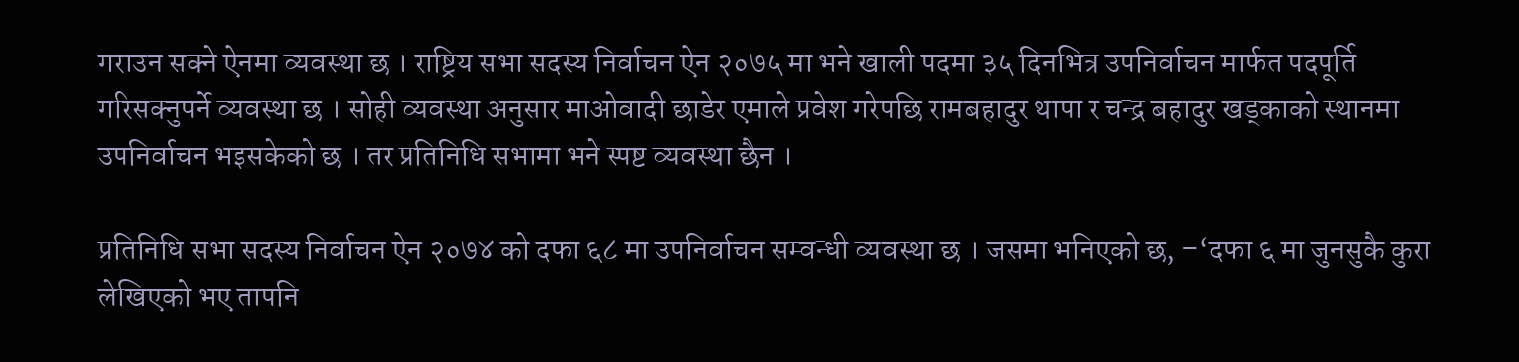गराउन सक्ने ऐनमा व्यवस्था छ । राष्ट्रिय सभा सदस्य निर्वाचन ऐन २०७५ मा भने खाली पदमा ३५ दिनभित्र उपनिर्वाचन मार्फत पदपूर्ति गरिसक्नुपर्ने व्यवस्था छ । सोही व्यवस्था अनुसार माओवादी छाडेर एमाले प्रवेश गरेपछि रामबहादुर थापा र चन्द्र बहादुर खड्काको स्थानमा उपनिर्वाचन भइसकेको छ । तर प्रतिनिधि सभामा भने स्पष्ट व्यवस्था छैन ।

प्रतिनिधि सभा सदस्य निर्वाचन ऐन २०७४ को दफा ६८ मा उपनिर्वाचन सम्वन्धी व्यवस्था छ । जसमा भनिएको छ, –‘दफा ६ मा जुनसुकै कुरा लेखिएको भए तापनि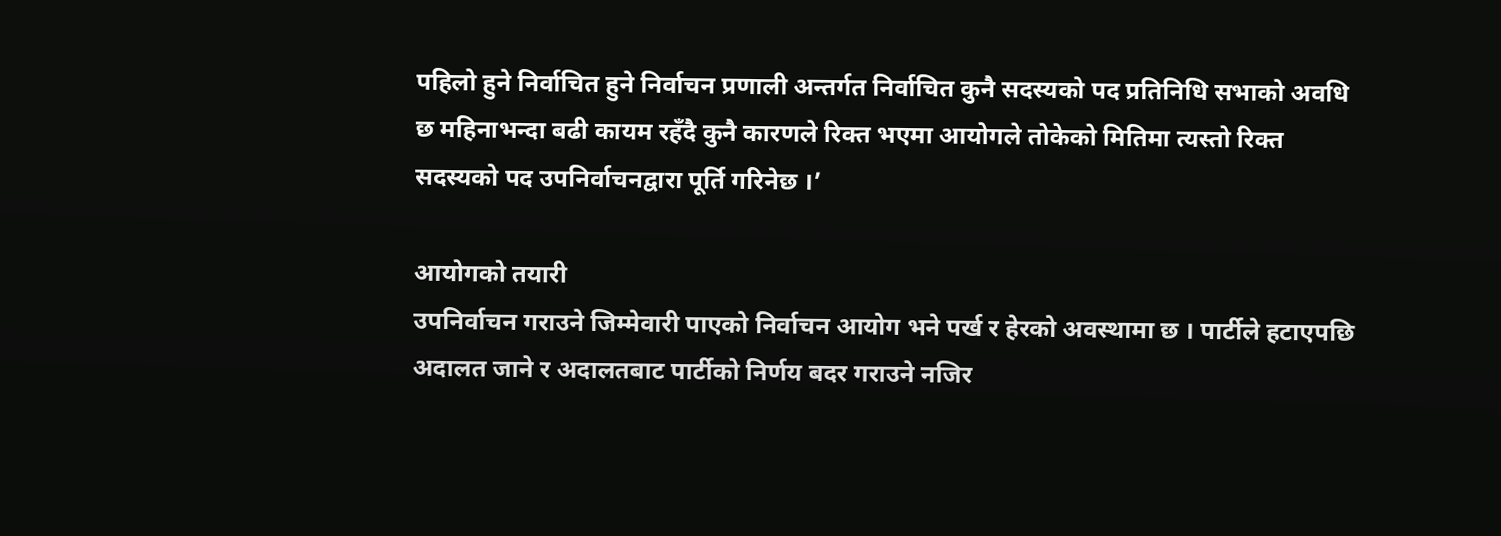पहिलो हुने निर्वाचित हुने निर्वाचन प्रणाली अन्तर्गत निर्वाचित कुनै सदस्यको पद प्रतिनिधि सभाको अवधि छ महिनाभन्दा बढी कायम रहँदै कुनै कारणले रिक्त भएमा आयोगले तोकेको मितिमा त्यस्तो रिक्त सदस्यको पद उपनिर्वाचनद्वारा पूर्ति गरिनेछ ।’

आयोगको तयारी
उपनिर्वाचन गराउने जिम्मेवारी पाएको निर्वाचन आयोग भने पर्ख र हेरको अवस्थामा छ । पार्टीले हटाएपछि अदालत जाने र अदालतबाट पार्टीको निर्णय बदर गराउने नजिर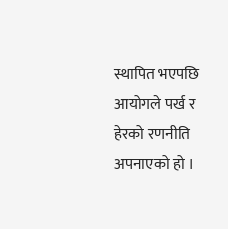स्थापित भएपछि आयोगले पर्ख र हेरको रणनीति अपनाएको हो ।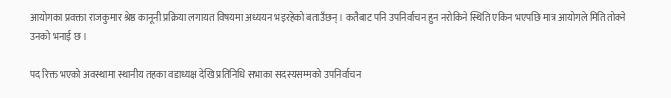आयोगका प्रवक्ता राजकुमार श्रेष्ठ कानूनी प्रक्रिया लगायत विषयमा अध्ययन भइरहेको बताउँछन् । कतैबाट पनि उपनिर्वाचन हुन नरोकिने स्थिति एकिन भएपछि मात्र आयोगले मिति तोक्ने उनको भनाई छ ।

पद रिक्त भएको अवस्थामा स्थानीय तहका वडाध्यक्ष देखि प्रतिनिधि सभाका सदस्यसम्मको उपनिर्वाचन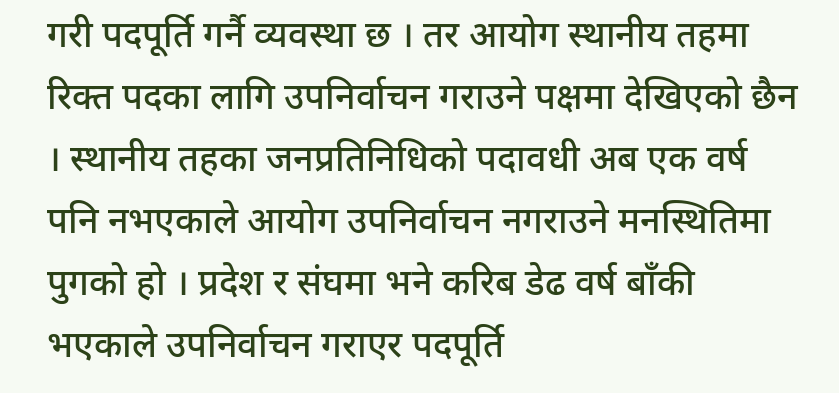गरी पदपूर्ति गर्नै व्यवस्था छ । तर आयोग स्थानीय तहमा रिक्त पदका लागि उपनिर्वाचन गराउने पक्षमा देखिएको छैन । स्थानीय तहका जनप्रतिनिधिको पदावधी अब एक वर्ष पनि नभएकाले आयोग उपनिर्वाचन नगराउने मनस्थितिमा पुगको हो । प्रदेश र संघमा भने करिब डेढ वर्ष बाँकी भएकाले उपनिर्वाचन गराएर पदपूर्ति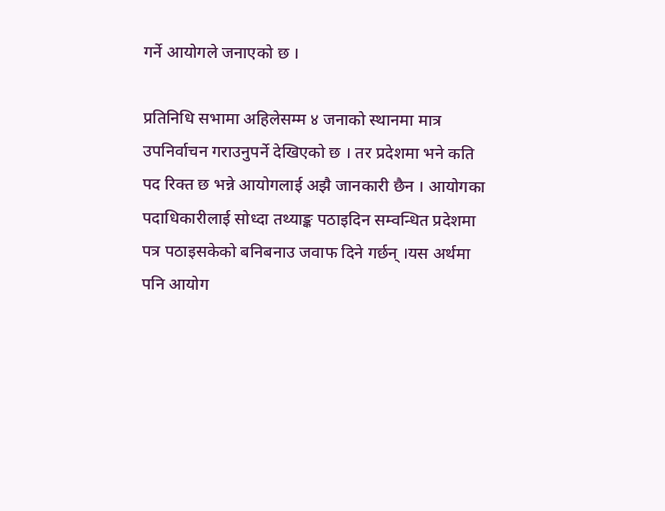गर्ने आयोगले जनाएको छ ।

प्रतिनिधि सभामा अहिलेसम्म ४ जनाको स्थानमा मात्र उपनिर्वाचन गराउनुपर्ने देखिएको छ । तर प्रदेशमा भने कति पद रिक्त छ भन्ने आयोगलाई अझै जानकारी छैन । आयोगका पदाधिकारीलाई सोध्दा तथ्याङ्क पठाइदिन सम्वन्धित प्रदेशमा पत्र पठाइसकेको बनिबनाउ जवाफ दिने गर्छन् ।यस अर्थमा पनि आयोग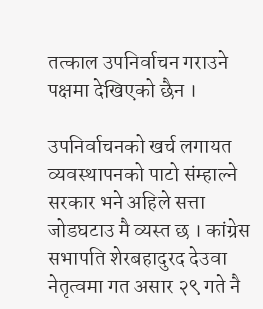तत्काल उपनिर्वाचन गराउने पक्षमा देखिएको छैन ।

उपनिर्वाचनको खर्च लगायत व्यवस्थापनको पाटो संम्हाल्ने सरकार भने अहिले सत्ता जोडघटाउ मै व्यस्त छ । कांग्रेस सभापति शेरबहादुरद देउवा नेतृत्वमा गत असार २९ गते नै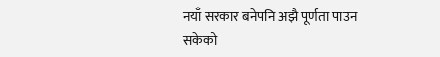नयाँ सरकार बनेपनि अझै पूर्णता पाउन सकेको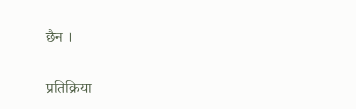छैन ।

प्रतिक्रिया